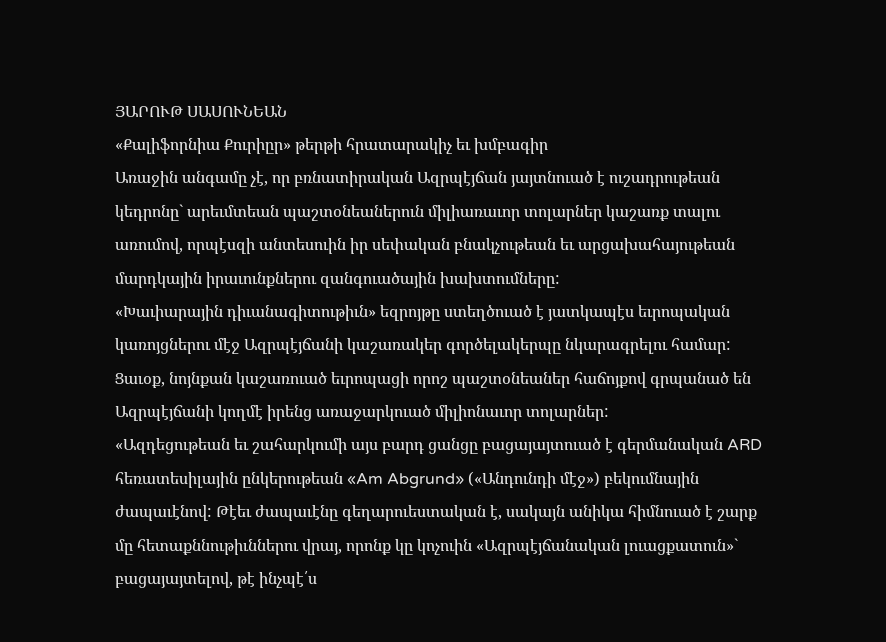ՅԱՐՈՒԹ ՍԱՍՈՒՆԵԱՆ
«Քալիֆորնիա Քուրիըր» թերթի հրատարակիչ եւ խմբագիր
Առաջին անգամը չէ, որ բռնատիրական Ազրպէյճան յայտնուած է ուշադրութեան կեդրոնը` արեւմտեան պաշտօնեաներուն միլիառաւոր տոլարներ կաշառք տալու առումով, որպէսզի անտեսուին իր սեփական բնակչութեան եւ արցախահայութեան մարդկային իրաւունքներու զանգուածային խախտումները:
«Խաւիարային դիւանագիտութիւն» եզրոյթը ստեղծուած է յատկապէս եւրոպական կառոյցներու մէջ Ազրպէյճանի կաշառակեր գործելակերպը նկարագրելու համար: Ցաւօք, նոյնքան կաշառուած եւրոպացի որոշ պաշտօնեաներ հաճոյքով գրպանած են Ազրպէյճանի կողմէ իրենց առաջարկուած միլիոնաւոր տոլարներ:
«Ազդեցութեան եւ շահարկումի այս բարդ ցանցը բացայայտուած է գերմանական ARD հեռատեսիլային ընկերութեան «Am Abgrund» («Անդունդի մէջ») բեկումնային ժապաւէնով: Թէեւ ժապաւէնը գեղարուեստական է, սակայն անիկա հիմնուած է շարք մը հետաքննութիւններու վրայ, որոնք կը կոչուին «Ազրպէյճանական լուացքատուն»` բացայայտելով, թէ ինչպէ՛ս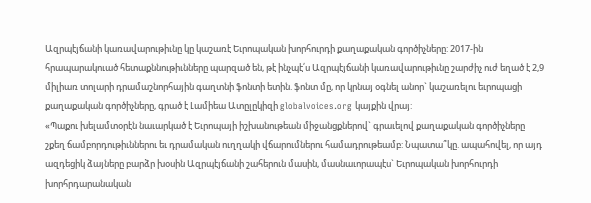Ազրպէյճանի կառավարութիւնը կը կաշառէ Եւրոպական խորհուրդի քաղաքական գործիչները: 2017-ին հրապարակուած հետաքննութիւնները պարզած են, թէ ինչպէ՛ս Ազրպէյճանի կառավարութիւնը շարժիչ ուժ եղած է 2,9 միլիառ տոլարի դրամաշնորհային գաղտնի ֆոնտի ետին. ֆոնտ մը, որ կրնայ օգնել անոր` կաշառելու եւրոպացի քաղաքական գործիչները, գրած է Լամիեա Ատըլըկիզի globalvoices.org կայքին վրայ:
«Պաքու խելամտօրէն նաւարկած է Եւրոպայի իշխանութեան միջանցքներով` գրաւելով քաղաքական գործիչները շքեղ ճամբորդութիւններու եւ դրամական ուղղակի վճարումներու համադրութեամբ: Նպատա՞կը. ապահովել, որ այդ ազդեցիկ ձայները բարձր խօսին Ազրպէյճանի շահերուն մասին, մասնաւորապէս` Եւրոպական խորհուրդի խորհրդարանական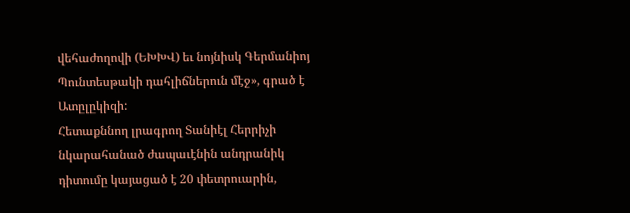վեհաժողովի (ԵԽԽՎ) եւ նոյնիսկ Գերմանիոյ Պունտեսթակի դահլիճներուն մէջ», գրած է Ատըլըկիզի:
Հետաքննող լրագրող Տանիէլ Հերրիչի նկարահանած ժապաւէնին անդրանիկ դիտումը կայացած է 20 փետրուարին,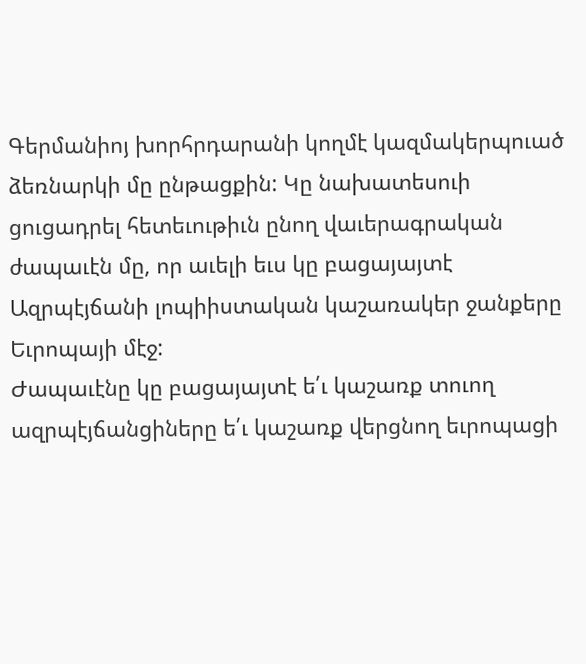Գերմանիոյ խորհրդարանի կողմէ կազմակերպուած ձեռնարկի մը ընթացքին: Կը նախատեսուի ցուցադրել հետեւութիւն ընող վաւերագրական ժապաւէն մը, որ աւելի եւս կը բացայայտէ Ազրպէյճանի լոպիիստական կաշառակեր ջանքերը Եւրոպայի մէջ:
Ժապաւէնը կը բացայայտէ ե՛ւ կաշառք տուող ազրպէյճանցիները ե՛ւ կաշառք վերցնող եւրոպացի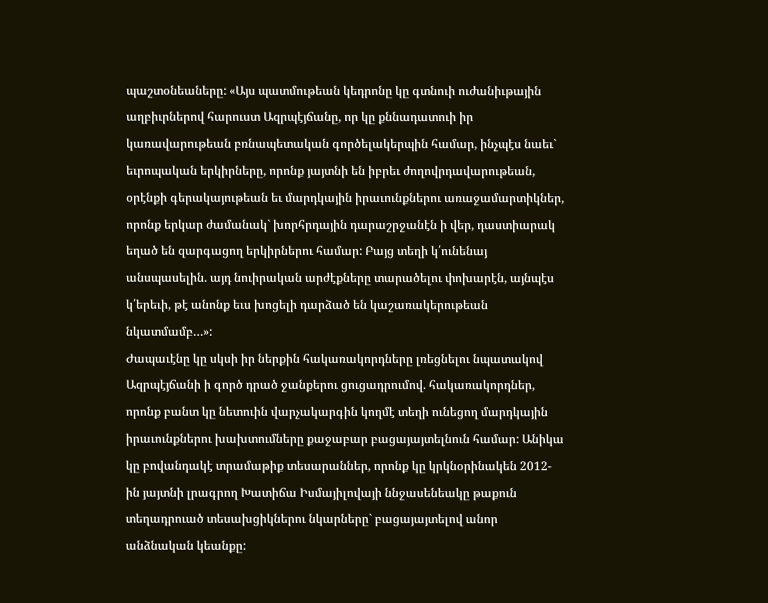պաշտօնեաները: «Այս պատմութեան կեդրոնը կը գտնուի ուժանիւթային աղբիւրներով հարուստ Ազրպէյճանը, որ կը քննադատուի իր կառավարութեան բռնապետական գործելակերպին համար, ինչպէս նաեւ` եւրոպական երկիրները, որոնք յայտնի են իբրեւ ժողովրդավարութեան, օրէնքի գերակայութեան եւ մարդկային իրաւունքներու առաջամարտիկներ, որոնք երկար ժամանակ` խորհրդային դարաշրջանէն ի վեր, դաստիարակ եղած են զարգացող երկիրներու համար: Բայց տեղի կ՛ունենայ անսպասելին. այդ նուիրական արժէքները տարածելու փոխարէն, այնպէս կ՛երեւի, թէ անոնք եւս խոցելի դարձած են կաշառակերութեան նկատմամբ…»:
Ժապաւէնը կը սկսի իր ներքին հակառակորդները լռեցնելու նպատակով Ազրպէյճանի ի գործ դրած ջանքերու ցուցադրումով. հակառակորդներ, որոնք բանտ կը նետուին վարչակարգին կողմէ տեղի ունեցող մարդկային իրաւունքներու խախտումները քաջաբար բացայայտելնուն համար: Անիկա կը բովանդակէ տրամաթիք տեսարաններ, որոնք կը կրկնօրինակեն 2012-ին յայտնի լրագրող Խատիճա Իսմայիլովայի ննջասենեակը թաքուն տեղադրուած տեսախցիկներու նկարները` բացայայտելով անոր անձնական կեանքը: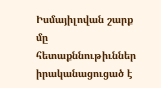Իսմայիլովան շարք մը հետաքննութիւններ իրականացուցած է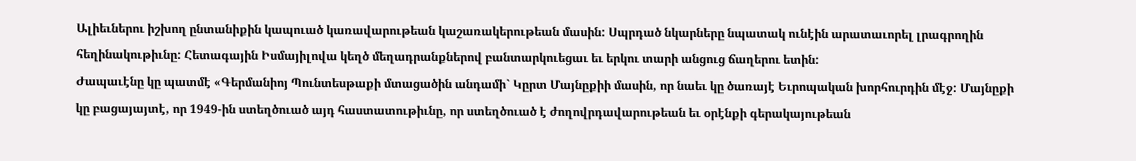Ալիեւներու իշխող ընտանիքին կապուած կառավարութեան կաշառակերութեան մասին: Սպրդած նկարները նպատակ ունէին արատաւորել լրագրողին հեղինակութիւնը: Հետագային Իսմայիլովա կեղծ մեղադրանքներով բանտարկուեցաւ եւ երկու տարի անցուց ճաղերու ետին:
Ժապաւէնը կը պատմէ «Գերմանիոյ Պունտեսթաքի մտացածին անդամի` Կըրտ Մայնըքիի մասին, որ նաեւ կը ծառայէ Եւրոպական խորհուրդին մէջ: Մայնըքի կը բացայայտէ, որ 1949-ին ստեղծուած այդ հաստատութիւնը, որ ստեղծուած է ժողովրդավարութեան եւ օրէնքի գերակայութեան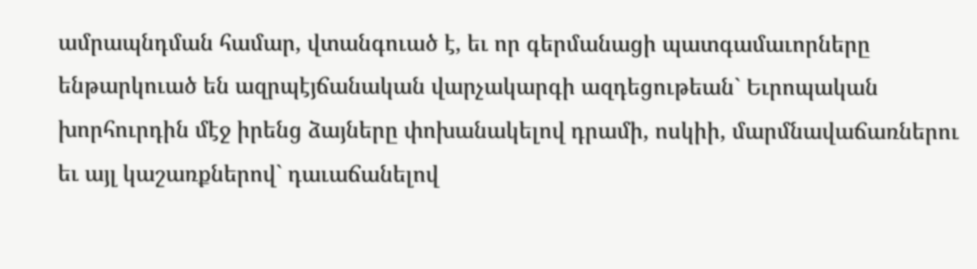ամրապնդման համար, վտանգուած է, եւ որ գերմանացի պատգամաւորները ենթարկուած են ազրպէյճանական վարչակարգի ազդեցութեան` Եւրոպական խորհուրդին մէջ իրենց ձայները փոխանակելով դրամի, ոսկիի, մարմնավաճառներու եւ այլ կաշառքներով` դաւաճանելով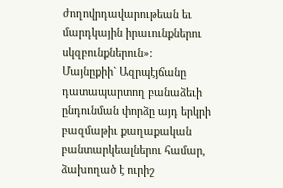ժողովրդավարութեան եւ մարդկային իրաւունքներու սկզբունքներուն»:
Մայնըքիի` Ազրպէյճանը դատապարտող բանաձեւի ընդունման փորձը այդ երկրի բազմաթիւ քաղաքական բանտարկեալներու համար, ձախողած է ուրիշ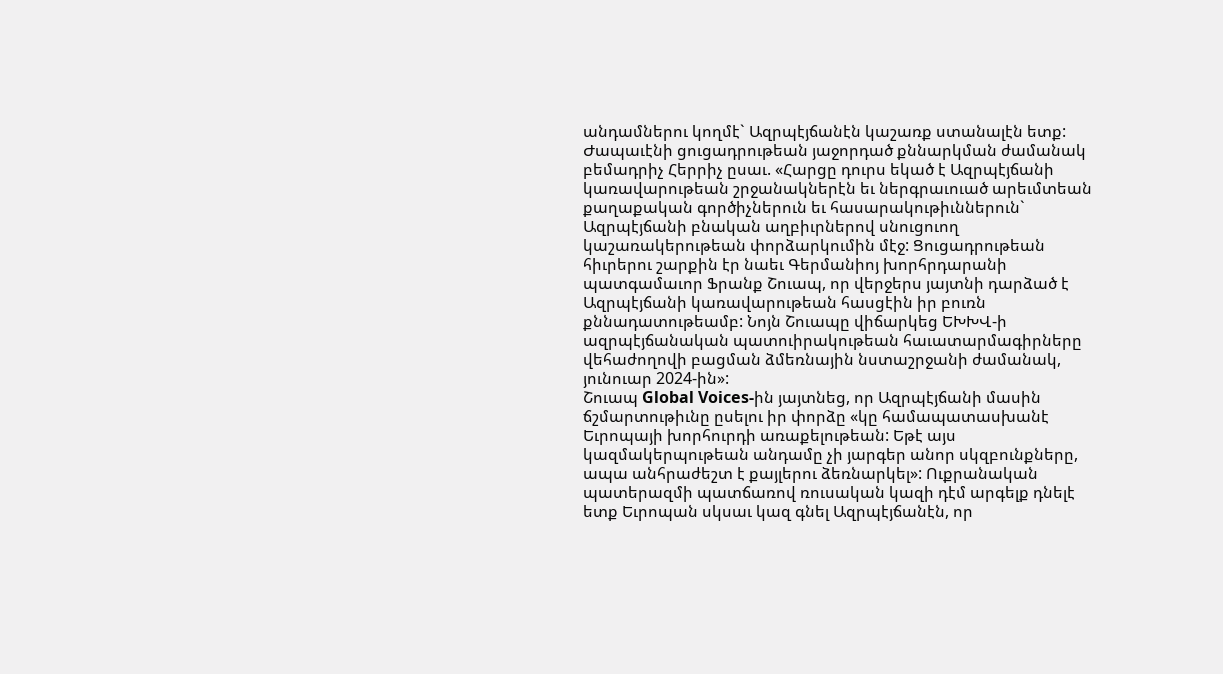անդամներու կողմէ` Ազրպէյճանէն կաշառք ստանալէն ետք:
Ժապաւէնի ցուցադրութեան յաջորդած քննարկման ժամանակ բեմադրիչ Հերրիչ ըսաւ. «Հարցը դուրս եկած է Ազրպէյճանի կառավարութեան շրջանակներէն եւ ներգրաւուած արեւմտեան քաղաքական գործիչներուն եւ հասարակութիւններուն` Ազրպէյճանի բնական աղբիւրներով սնուցուող կաշառակերութեան փորձարկումին մէջ: Ցուցադրութեան հիւրերու շարքին էր նաեւ Գերմանիոյ խորհրդարանի պատգամաւոր Ֆրանք Շուապ, որ վերջերս յայտնի դարձած է Ազրպէյճանի կառավարութեան հասցէին իր բուռն քննադատութեամբ: Նոյն Շուապը վիճարկեց ԵԽԽՎ-ի ազրպէյճանական պատուիրակութեան հաւատարմագիրները վեհաժողովի բացման ձմեռնային նստաշրջանի ժամանակ, յունուար 2024-ին»:
Շուապ Global Voices-ին յայտնեց, որ Ազրպէյճանի մասին ճշմարտութիւնը ըսելու իր փորձը «կը համապատասխանէ Եւրոպայի խորհուրդի առաքելութեան: Եթէ այս կազմակերպութեան անդամը չի յարգեր անոր սկզբունքները, ապա անհրաժեշտ է քայլերու ձեռնարկել»: Ուքրանական պատերազմի պատճառով ռուսական կազի դէմ արգելք դնելէ ետք Եւրոպան սկսաւ կազ գնել Ազրպէյճանէն, որ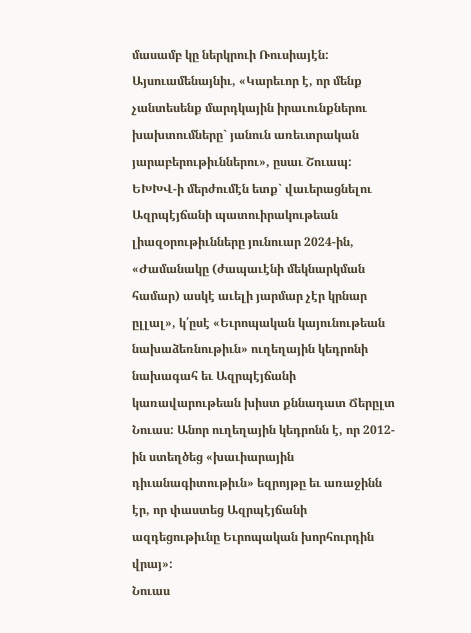մասամբ կը ներկրուի Ռուսիայէն: Այսուամենայնիւ, «Կարեւոր է, որ մենք չանտեսենք մարդկային իրաւունքներու խախտումները` յանուն առեւտրական յարաբերութիւններու», ըսաւ Շուապ:
ԵԽԽՎ-ի մերժումէն ետք` վաւերացնելու Ազրպէյճանի պատուիրակութեան լիազօրութիւնները յունուար 2024-ին, «Ժամանակը (ժապաւէնի մեկնարկման համար) ասկէ աւելի յարմար չէր կրնար ըլլալ», կ՛ըսէ «Եւրոպական կայունութեան նախաձեռնութիւն» ուղեղային կեդրոնի նախագահ եւ Ազրպէյճանի կառավարութեան խիստ քննադատ Ճերըլտ Նուաս: Անոր ուղեղային կեդրոնն է, որ 2012-ին ստեղծեց «խաւիարային դիւանագիտութիւն» եզրոյթը եւ առաջինն էր, որ փաստեց Ազրպէյճանի ազդեցութիւնը Եւրոպական խորհուրդին վրայ»:
Նուաս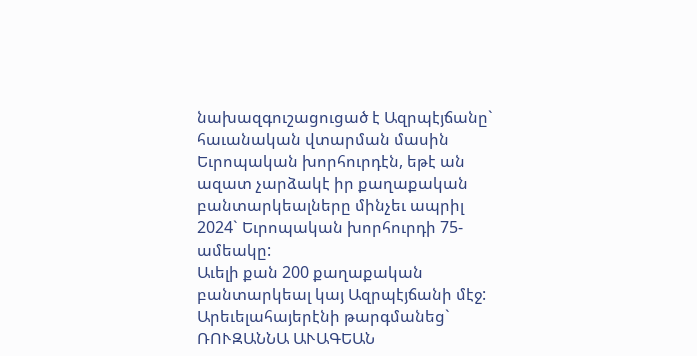նախազգուշացուցած է Ազրպէյճանը` հաւանական վտարման մասին Եւրոպական խորհուրդէն, եթէ ան ազատ չարձակէ իր քաղաքական բանտարկեալները մինչեւ ապրիլ 2024` Եւրոպական խորհուրդի 75-ամեակը:
Աւելի քան 200 քաղաքական բանտարկեալ կայ Ազրպէյճանի մէջ:
Արեւելահայերէնի թարգմանեց`
ՌՈՒԶԱՆՆԱ ԱՒԱԳԵԱՆ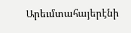Արեւմտահայերէնի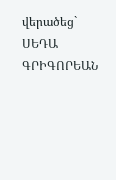վերածեց`
ՍԵԴԱ ԳՐԻԳՈՐԵԱՆ